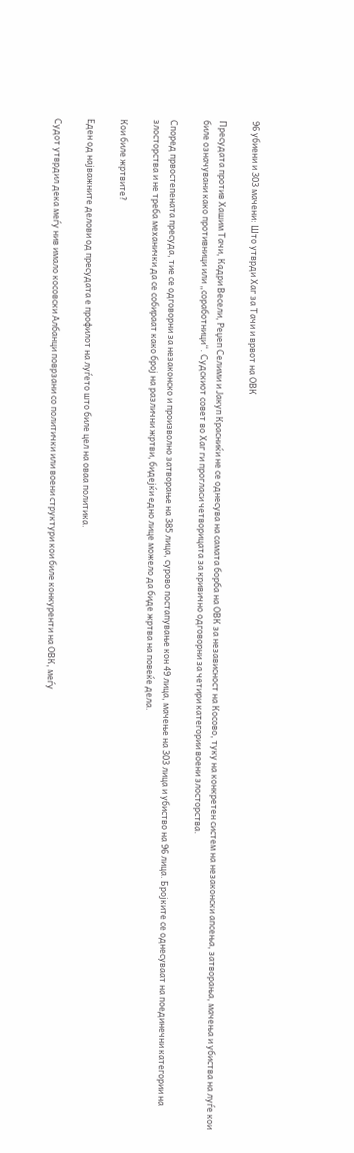96 убиени и 303 мачени: Што утврди Хаг за Тачи и врвот на ОВК

Пресудата против Хашим Тачи, Кадри Весели, Реџеп Селими и Јакуп Красниќи не се однесува на самата борба на ОВК за независност на Косово, туку на конкретен систем на незаконски апсења, затворања, мачења и убиства на луѓе кои биле означувани како противници или „соработници“. Судскиот совет во Хаг ги прогласи четворицата за кривично одговорни за четири категории воени злосторства.

Според првостепената пресуда, тие се одговорни за незаконско и произволно затворање на 385 лица, сурово постапување кон 49 лица, мачење на 303 лица и убиство на 96 лица. Бројките се однесуваат на поединечни категории на злосторства и не треба механички да се собираат како број на различни жртви, бидејќи едно лице можело да биде жртва на повеќе дела.

Кои биле жртвите?

Еден од најважните делови од пресудата е профилот на луѓето што биле цел на оваа политика.

Судот утврдил дека меѓу нив имало косовски Албанци поврзани со политички или воени структури кои биле конкуренти на ОВК, меѓу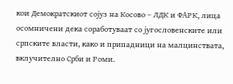кои Демократскиот сојуз на Косово – ЛДК и ФАРК, лица осомничени дека соработуваат со југословенските или српските власти, како и припадници на малцинствата, вклучително Срби и Роми.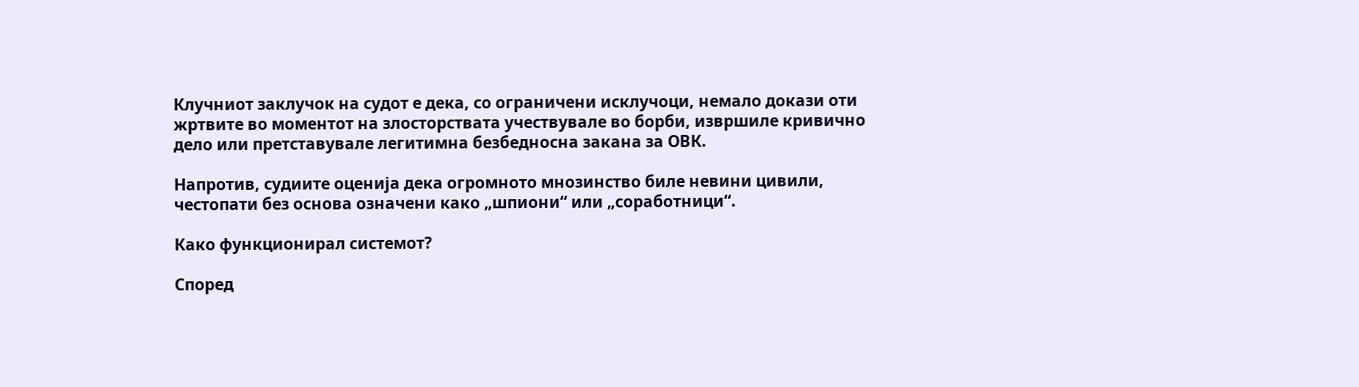Клучниот заклучок на судот е дека, со ограничени исклучоци, немало докази оти жртвите во моментот на злосторствата учествувале во борби, извршиле кривично дело или претставувале легитимна безбедносна закана за ОВК.

Напротив, судиите оценија дека огромното мнозинство биле невини цивили, честопати без основа означени како „шпиони“ или „соработници“.

Како функционирал системот?

Според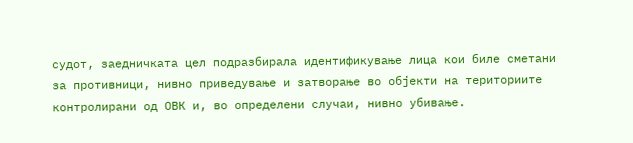судот, заедничката цел подразбирала идентификување лица кои биле сметани за противници, нивно приведување и затворање во објекти на териториите контролирани од ОВК и, во определени случаи, нивно убивање.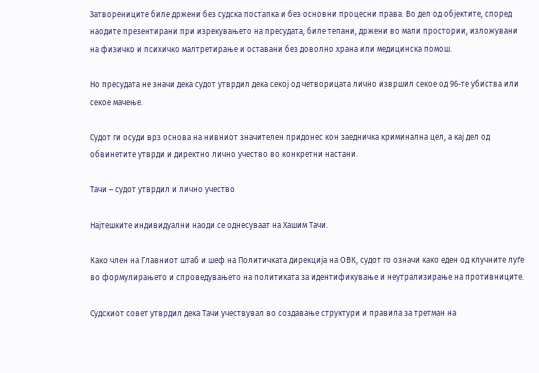Затворениците биле држени без судска постапка и без основни процесни права. Во дел од објектите, според наодите презентирани при изрекувањето на пресудата, биле тепани, држени во мали простории, изложувани на физичко и психичко малтретирање и оставани без доволно храна или медицинска помош.

Но пресудата не значи дека судот утврдил дека секој од четворицата лично извршил секое од 96-те убиства или секое мачење.

Судот ги осуди врз основа на нивниот значителен придонес кон заедничка криминална цел, а кај дел од обвинетите утврди и директно лично учество во конкретни настани.

Тачи – судот утврдил и лично учество

Најтешките индивидуални наоди се однесуваат на Хашим Тачи.

Како член на Главниот штаб и шеф на Политичката дирекција на ОВК, судот го означи како еден од клучните луѓе во формулирањето и спроведувањето на политиката за идентификување и неутрализирање на противниците.

Судскиот совет утврдил дека Тачи учествувал во создавање структури и правила за третман на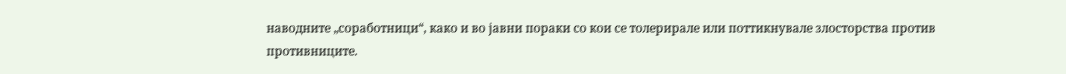наводните „соработници“, како и во јавни пораки со кои се толерирале или поттикнувале злосторства против противниците.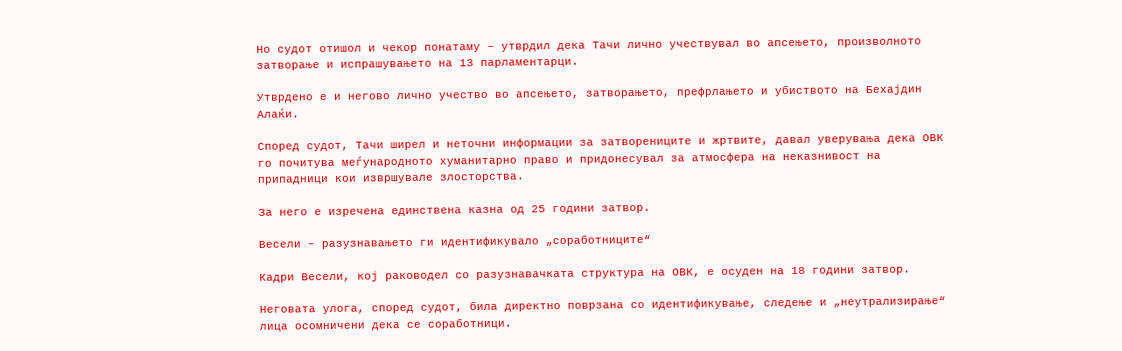Но судот отишол и чекор понатаму – утврдил дека Тачи лично учествувал во апсењето, произволното затворање и испрашувањето на 13 парламентарци.

Утврдено е и негово лично учество во апсењето, затворањето, префрлањето и убиството на Бехајдин Алаќи.

Според судот, Тачи ширел и неточни информации за затворениците и жртвите, давал уверувања дека ОВК го почитува меѓународното хуманитарно право и придонесувал за атмосфера на неказнивост на припадници кои извршувале злосторства.

За него е изречена единствена казна од 25 години затвор.

Весели – разузнавањето ги идентификувало „соработниците“

Кадри Весели, кој раководел со разузнавачката структура на ОВК, е осуден на 18 години затвор.

Неговата улога, според судот, била директно поврзана со идентификување, следење и „неутрализирање“ лица осомничени дека се соработници.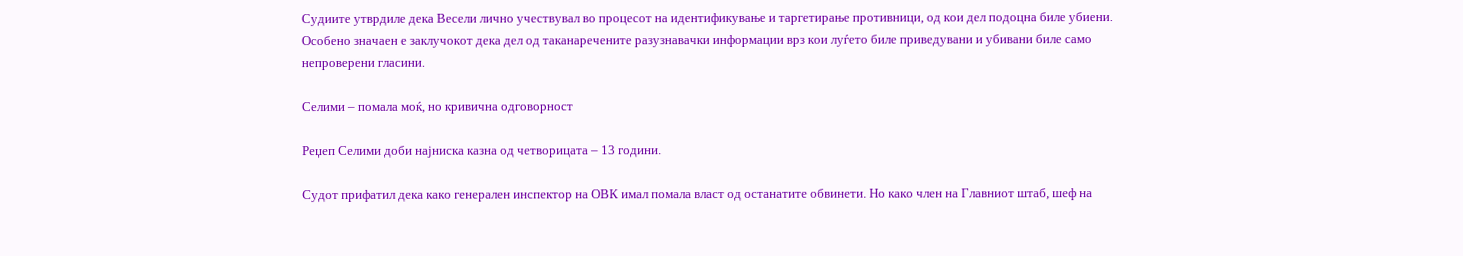Судиите утврдиле дека Весели лично учествувал во процесот на идентификување и таргетирање противници, од кои дел подоцна биле убиени. Особено значаен е заклучокот дека дел од таканаречените разузнавачки информации врз кои луѓето биле приведувани и убивани биле само непроверени гласини.

Селими – помала моќ, но кривична одговорност

Реџеп Селими доби најниска казна од четворицата – 13 години.

Судот прифатил дека како генерален инспектор на ОВК имал помала власт од останатите обвинети. Но како член на Главниот штаб, шеф на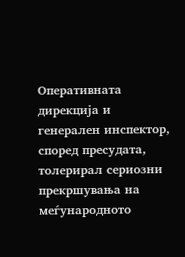Оперативната дирекција и генерален инспектор, според пресудата, толерирал сериозни прекршувања на меѓународното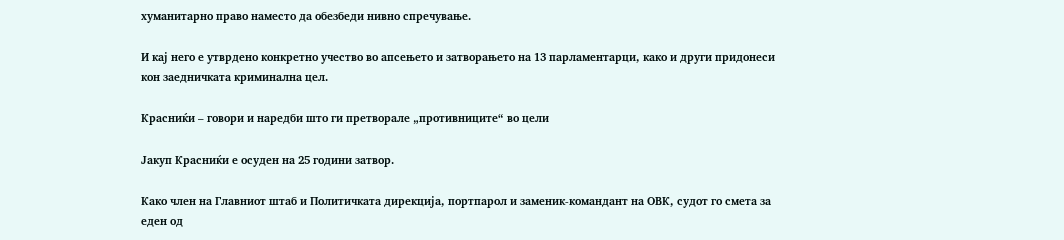хуманитарно право наместо да обезбеди нивно спречување.

И кај него е утврдено конкретно учество во апсењето и затворањето на 13 парламентарци, како и други придонеси кон заедничката криминална цел.

Красниќи – говори и наредби што ги претворале „противниците“ во цели

Јакуп Красниќи е осуден на 25 години затвор.

Како член на Главниот штаб и Политичката дирекција, портпарол и заменик-командант на ОВК, судот го смета за еден од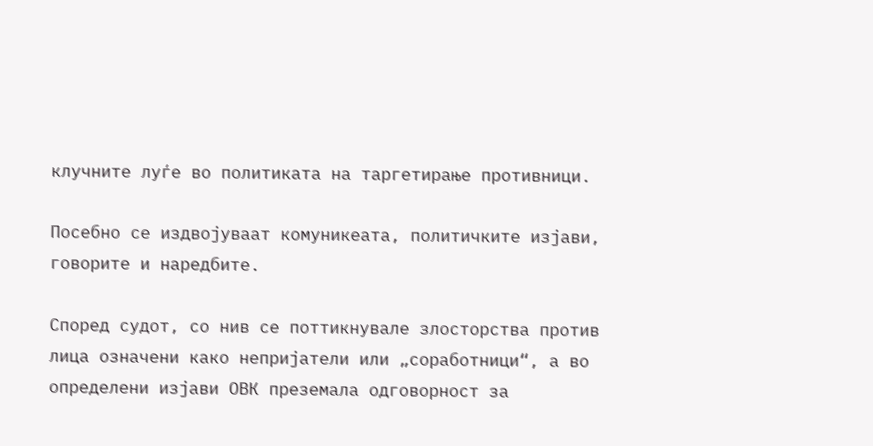клучните луѓе во политиката на таргетирање противници.

Посебно се издвојуваат комуникеата, политичките изјави, говорите и наредбите.

Според судот, со нив се поттикнувале злосторства против лица означени како непријатели или „соработници“, а во определени изјави ОВК преземала одговорност за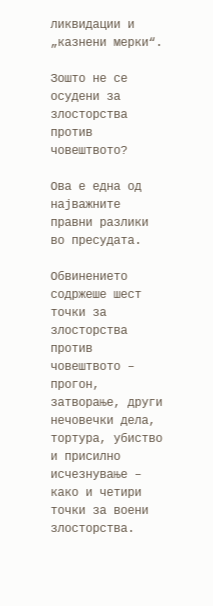ликвидации и „казнени мерки“.

Зошто не се осудени за злосторства против човештвото?

Ова е една од најважните правни разлики во пресудата.

Обвинението содржеше шест точки за злосторства против човештвото – прогон, затворање, други нечовечки дела, тортура, убиство и присилно исчезнување – како и четири точки за воени злосторства.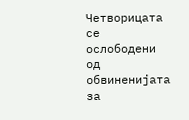Четворицата се ослободени од обвиненијата за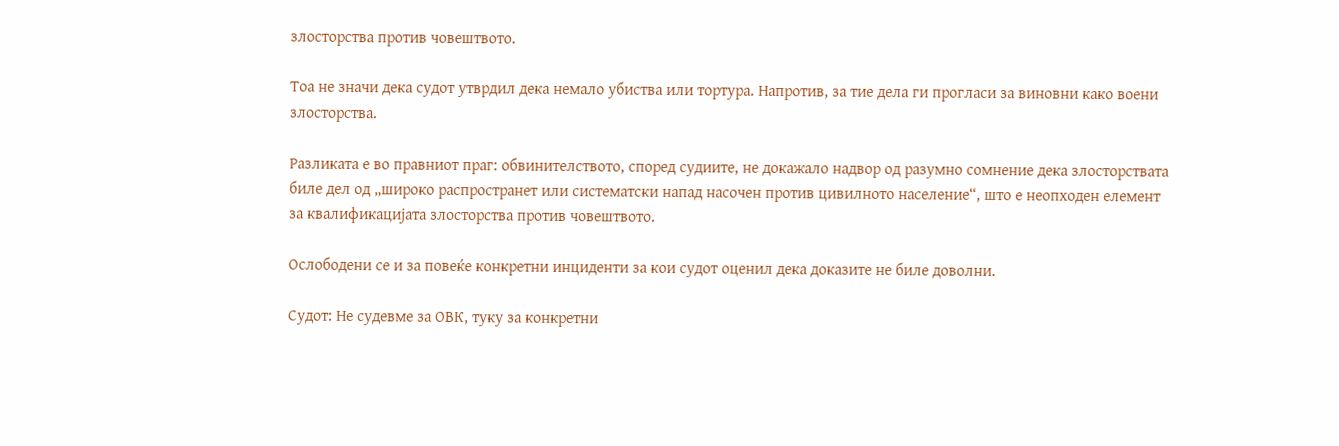злосторства против човештвото.

Тоа не значи дека судот утврдил дека немало убиства или тортура. Напротив, за тие дела ги прогласи за виновни како воени злосторства.

Разликата е во правниот праг: обвинителството, според судиите, не докажало надвор од разумно сомнение дека злосторствата биле дел од „широко распространет или систематски напад насочен против цивилното население“, што е неопходен елемент за квалификацијата злосторства против човештвото.

Ослободени се и за повеќе конкретни инциденти за кои судот оценил дека доказите не биле доволни.

Судот: Не судевме за ОВК, туку за конкретни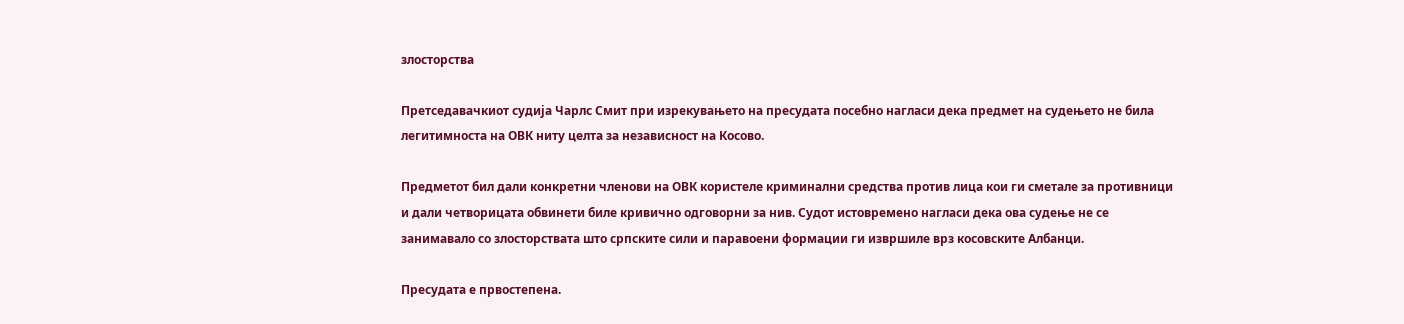злосторства

Претседавачкиот судија Чарлс Смит при изрекувањето на пресудата посебно нагласи дека предмет на судењето не била легитимноста на ОВК ниту целта за независност на Косово.

Предметот бил дали конкретни членови на ОВК користеле криминални средства против лица кои ги сметале за противници и дали четворицата обвинети биле кривично одговорни за нив. Судот истовремено нагласи дека ова судење не се занимавало со злосторствата што српските сили и паравоени формации ги извршиле врз косовските Албанци.

Пресудата е првостепена.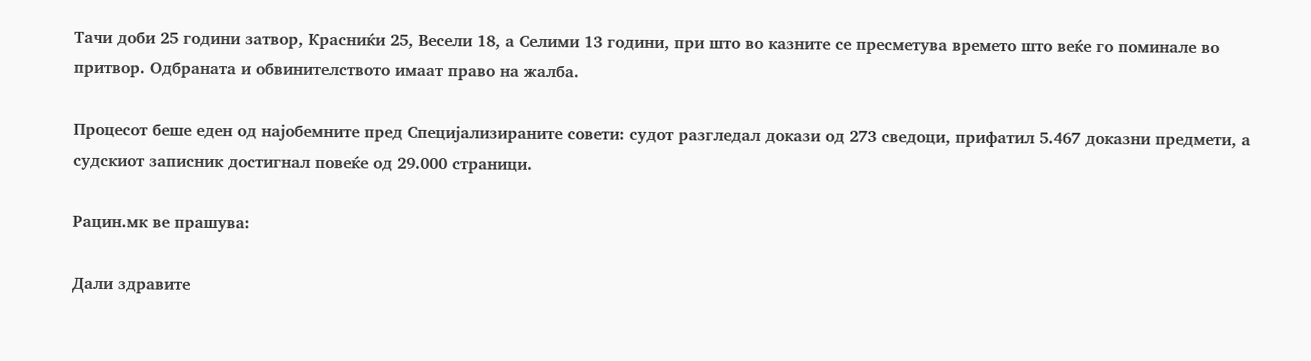Тачи доби 25 години затвор, Красниќи 25, Весели 18, а Селими 13 години, при што во казните се пресметува времето што веќе го поминале во притвор. Одбраната и обвинителството имаат право на жалба.

Процесот беше еден од најобемните пред Специјализираните совети: судот разгледал докази од 273 сведоци, прифатил 5.467 доказни предмети, а судскиот записник достигнал повеќе од 29.000 страници.

Рацин.мк ве прашува:

Дали здравите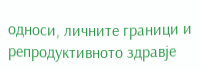односи, личните граници и репродуктивното здравје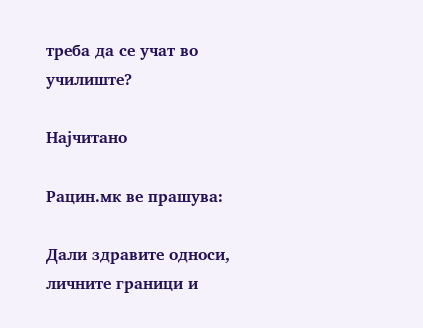треба да се учат во училиште?

Најчитано

Рацин.мк ве прашува:

Дали здравите односи, личните граници и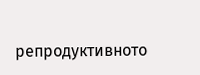репродуктивното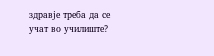здравје треба да се учат во училиште?